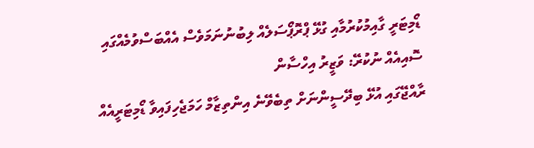ޑޯމިޓަރީ ގާއިމުކުރުމާއި ގުޅޭ ޕްރޮޕޯސަލެއް ލިބުނުނަމަވެސް އެއްބަސްވުމެއްގައި ސޮއިއެއް ނުކުރޭ: ވަޒީރު އިހްސާން
ރާއްޖޭގައި އުޅޭ ބިދޭސީންނަށް ތިބެވޭނެ އިންތިޒާމް ހަމަޖެހިފައިވާ ޑޯމިޓަރީއެއް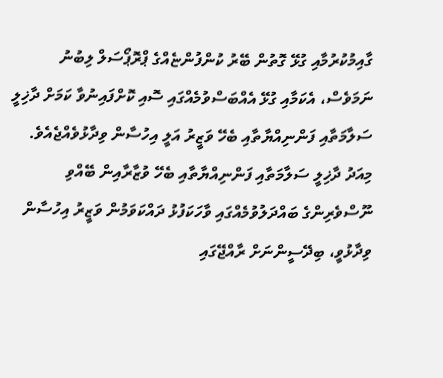ގާއިމުކުރުމާއި ގުޅޭ ގޮތުން ބޭރު ކުންފުންޏެއްގެ ޕްރޮޕޯސަލް ލިބުނު ނަމަވެސް، އެކަމާއި ގުޅޭ އެއްބަސްވުމެއްގައި ސޮއި ކޮށްފައިނުވާ ކަމަށް ދާޚިލީ ސަލާމަތާއި ފަންނިއްޔާތާއި ބެހޭ ވަޒީރު އަލީ އިހުސާން ވިދާޅުވެއްޖެއެވެ.
މިއަދު ދާޚިލީ ސަލާމަތާއި ފަންނިއްޔާތާއި ބެހޭ ވުޒާރާއިން ބޭއްވި ނޫސްވެރިންގެ ބައްދަލުވުމެއްގައި ވާހަކަފުޅު ދައްކަވަމުން ވަޒީރު އިހުސާން ވިދާޅުވީ، ބިދޭސީންނަށް ރާއްޖޭގައި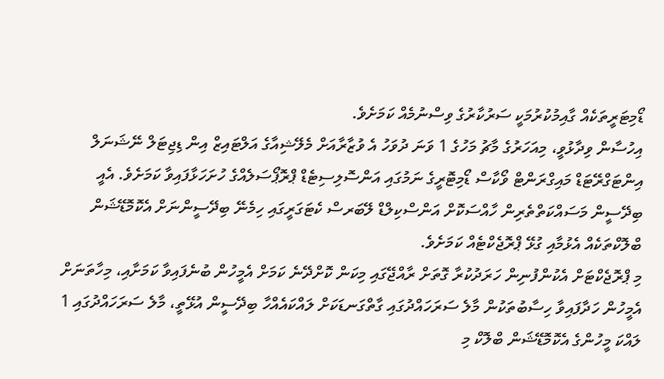ޑޯމިޓަރީތަކެއް ގާއިމުކުރުމަކީ ސަރުކާރުގެ ވިސްނުމެއް ކަމަށެވެ.
އިހުސާން ވިދާޅުވީ، މިއަހަރުގެ މާޗު މަހުގެ 1 ވަނަ ދުވަހު އެ ވުޒާރާއަށް މެލޭޝިއާގެ އަލްޓައިޒް އިން ޑިޖިޓަލް ނޭޝަނަލް އިންޓަގްރޭޓަޑް މައިގްރަންޓް ވޯކާސް ޑޯމިޓޮރީގެ ނަމުގައި އަންސޮލިސިޓެޑް ޕްރޮޕޯސަލެއްގެ ހުށަހަޅާފައިވާ ކަމަށެވެ. އެއީ ބިދޭސީން މަސައްކަތްތެރިން ހާއްސަކޮށް އަންސްކިލްޑް ލޭބަރސް ކެޓަގަރީގައި ހިމެނޭ ބިދޭސީންނަށް އެކޮމޮޑޭޝަން ބްލޮކްތަކެއް އެޅުމާއި ގުޅޭ ޕްރޮޖެކްޓެއް ކަމަށެވެ.
މި ޕްރޮޖެކްޓަށް އެކުންފުނިން ހަރަދުކުރާ ގޮތަށް ރާއްޖޭގައި މިކަން ކޮށްދޭނެ ކަމަށް އެމީހުން ބުނެފައިވާ ކަމަށާއި، މިހާތަނަށް އެމީހުން ހަދާފައިވާ ހިސާބުތަކުން މާލެ ސަރަހައްދުގައި ގާތްގަނޑަކަށް ލައްކައެއްހާ ބިދޭސީން އުޅޭތީ، މާލެ ސަރަހައްދުގައި 1 ލައްކަ މީހުންގެ އެކޮމޮޑޭޝަން ބްލޮކް މި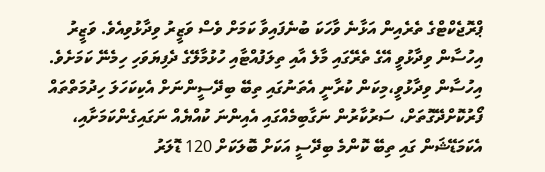ޕްރޮޖެކްޓްގެ ތެރެއިން އަޅާނެ ވާހަކަ ބުނެފައިވާ ކަމަށް ވެސް ވަޒީރު ވިދާޅުވިއެވެ. ވަޒީރު އިހުސާން ވިދާޅުވީ އޭގެ ތެރޭގައި މާލެ އާއި ތިލަފުއްޓާއި ހުޅުމާލޭގެ ދެފިޔަވަހި ހިމެނޭ ކަމަށެވެ.
އިހުސާން ވިދާޅުވީ،މިކަން ކުރާނީ އެތަނުގައި ތިބޭ ބިދޭސީންނަށް އެކިކަހަލަ ހިދުމަތްތައް ފޯރުކޮށްދޭގޮތަށް، ސަރުކާރުން ނަގާބިމެއްގައި އެއިންނަ ކުއްޔެއް ނަގައިގެންކަމަށާއި، އެކަމަޑޭޝަން ގައި ތިބޭ ކޮންމެ ބިދޭސީ އަކަށް ބޮލަކަށް 120 ޑޮލަރު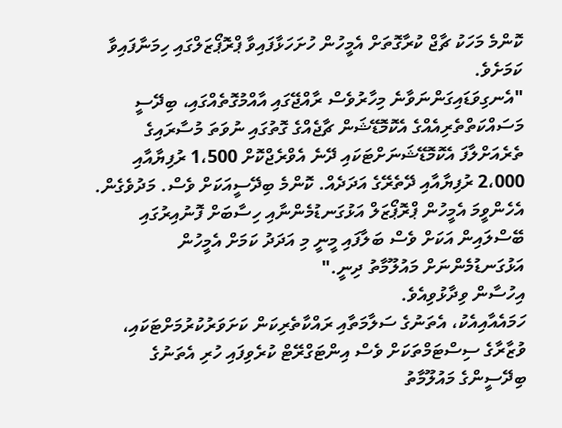ކޮންމެ މަހަކު ޗާޖް ކުރާގޮތަށް އެމީހުން ހުށަހަޅާފައިވާ ޕްރޮޕޯޒަލްގައި ހިމަނާފައިވާ ކަމަށެވެ.
"އެނގިވަޑައިގަންނަވާނެ މިހާރުވެސް ރާއްޖޭގައި އާއްމުގޮތެއްގައި، ބިދޭސީ މަސައްކަތްތެރިއެއްގެ އެކޮމޮޑޭޝަން ޗާޖެއްގެ ގޮތުގައި ނުވަތަ މުސާރައިގެ ތެރެއަށްލާފަ އެކޮމޮޑޭޝަނަށްޓަކައި ދޭނެ އެވްރެޖްކޮށް 1،500 ރުފިޔާއާއި 2،000 ރުފިޔާއާއި ދޭތެރޭގެ އަދަދެއް. ކޮންމެ ބިދޭސީއަކަށް ވެސް. މަދުވެގެން. އެހެންވީމަ އެމީހުން ޕްރޮޕޯޒަލް އަޅުގަނޑުމެންނާއި ހިސާބަށް ފޮނުއިރުގައި ބޭސްލައިން އަކަށް ވެސް ބަލާފައި މީނީ މި އަދަދު ކަމަށް އެމީހުން އަޅުގަނޑުމެންނަށް މައުލޫމާތު ދިނީ."
އިހުސާން ވިދާޅުވިއެވެ.
ހަމައެއާއިއެކު، އެތަނުގެ ސަލާމަތާއި ރައްކާތެރިކަން ކަށަވަރުކުރުމަށްޓަކައި، ވުޒާރާގެ ސިސްޓަމްތަކަށް ވެސް އިންޓަގްރޭޓް ކުރެވިފައި ހުރި އެތަނުގެ ބިދޭސީންގެ މައުލޫމާތު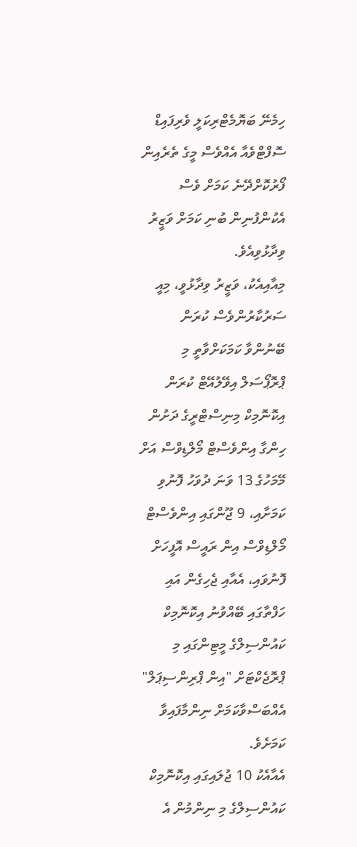ހިމެނޭ ބަޔޮމެޓްރިކަލީ ވެރިފައިޑް ސޮފްޓްވެއާ އެއްވެސް މީގެ ތެރެއިން ފޯރުކޮށްދޭނެ ކަމަށް ވެސް އެކުންފުނިން ބުނި ކަމަށް ވަޒީރު ވިދާޅުވިއެވެ.
މިއާއިއެކު، ވަޒީރު ވިދާޅުވީ، މިއީ ސަރުކާރުންވެސް ކުރަން ބޭނުންވާ ކަމަކަށްވާތީ މި ޕްރޮޕޯސަލް އިވޭލުއޭޓް ކުރަން އިކޮނޮމިކް މިނިސްޓްރީގެ ދަށުން ހިންގާ އިންވެސްޓް މޯލްޑިވްސް އަށް މޭމަހުގެ 13 ވަނަ ދުވަހު ފޮނުވި ކަމަށާއި، 9 ޖޫންގައި އިންވެސްޓް މޯލްޑިވްސް އިން ރައީސް އޮފީހަށް ފޮނުވައި، އެއާއި ޖެހިގެން އައި ހަފްތާގައި ބޭއްވުނު އިކޮނޮމިކް ކައުންސިލްގެ މީޓިންގައި މި ޕްރޮޖެކްޓަށް "އިން ޕްރިންސިޕަލް" އެއްބަސްވާކަމަށް ނިންމާފައިވާ ކަމަށެވެ.
އެއާއެކު 10 ޖުލައިގައި އިކޮނޮމިކް ކައުންސިލްގެ މި ނިންމުން އެ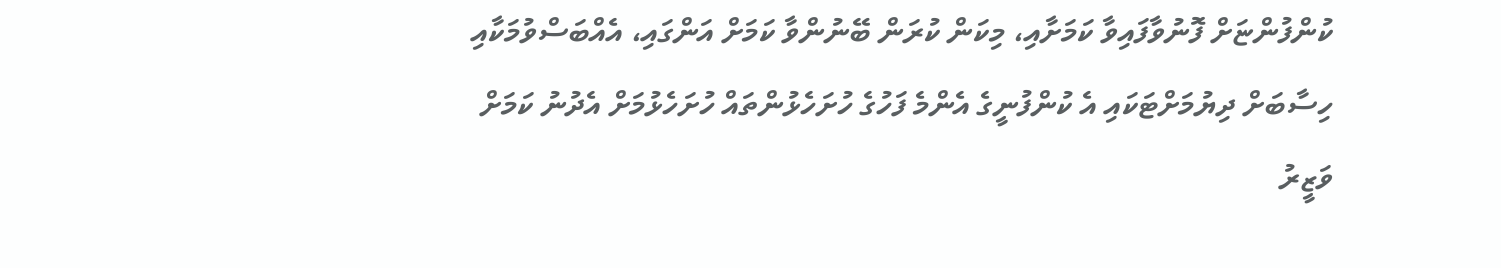ކުންފުންޏަށް ފޮނުވާފައިވާ ކަމަށާއި، މިކަން ކުރަން ބޭނުންވާ ކަމަށް އަންގައި، އެއްބަސްވުމަކާއި ހިސާބަށް ދިޔުމަށްޓަކައި އެ ކުންފުނީގެ އެންމެ ފަހުގެ ހުށަހެޅުންތައް ހުށަހެޅުމަށް އެދުނު ކަމަށް ވަޒީރު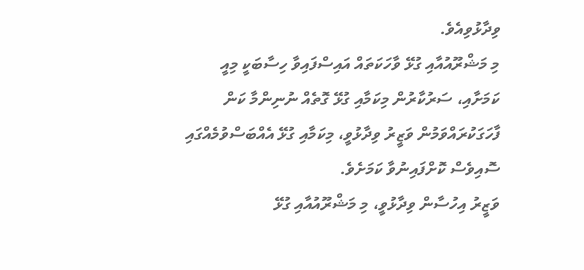ވިދާޅުވިއެވެ.
މި މަޝްރޫއުއާއި ގުޅޭ ވާހަކަތައް އައިސްފައިވާ ހިސާބަކީ މިއީ ކަމަށާއި، ސަރުކާރުން މިކަމާއި ގުޅޭ ގޮތެއް ނުނިންމާ ކަން ފާހަގަކުރައްވަމުން ވަޒީރު ވިދާޅުވީ، މިކަމާއި ގުޅޭ އެއްބަސްވުމެއްގައި ސޮއިވެސް ކޮށްފައިނުވާ ކަމަށެވެ.
ވަޒީރު އިހުސާން ވިދާޅުވީ، މި މަޝްރޫއުއާއި ގުޅޭ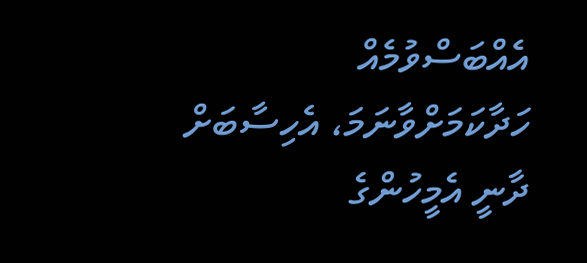އެއްބަސްވުމެއް ހަދާކަމަށްވާނަމަ، އެހިސާބަށް ދާނީ އެމީހުންގެ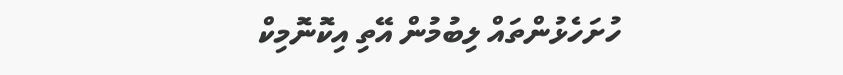ހުށަހެޅުންތައް ލިބުމުން އޭތި އިކޮނޮމިކް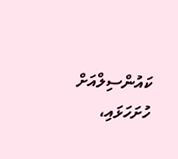ކައުންސިލްއަށް ހުށަހަޅައި،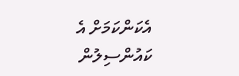އެކަންކަމަށް އެ ކައުންސިލުން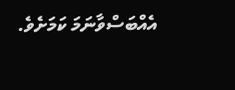އެއްބަސްވާނަމަ ކަމަށެވެ.